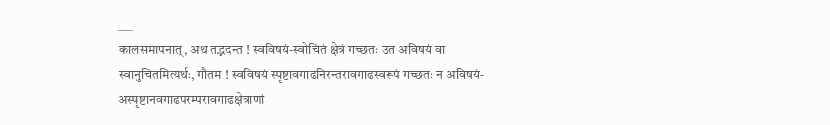___
कालसमापनात्, अथ तद्भदन्त ! स्वविषयं-स्वोचितं क्षेत्रं गच्छतः उत अविषयं वा स्वानुचितमित्यर्थः, गौतम ! स्वविषयं स्पृष्टावगाढनिरन्तरावगाढस्वरूपं गच्छतः न अविषयं-अस्पृष्टानवगाढपरम्परावगाढक्षेत्राणां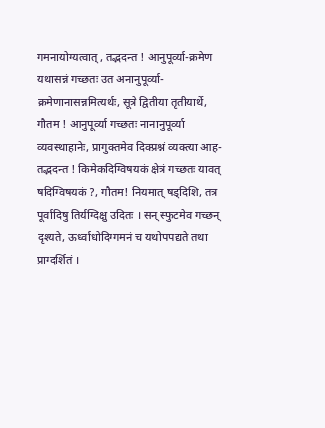गमनायोग्यत्वात् , तद्भदन्त ! आनुपूर्व्या-क्रमेण यथासन्नं गच्छतः उत अनानुपूर्व्या-क्रमेणानासन्नमित्यर्थः, सूत्रे द्वितीया तृतीयार्थे, गौतम ! आनुपूर्व्या गच्छतः नानानुपूर्व्या व्यवस्थाहानेः, प्रागुक्तमेव दिक्प्रश्नं व्यक्त्या आह-तद्भदन्त ! किमेकदिग्विषयकं क्षेत्रं गच्छतः यावत् षदिग्विषयकं ?, गौतम! नियमात् षड्दिशि, तत्र पूर्वादिषु तिर्यग्दिक्षु उदितः । सन् स्फुटमेव गच्छन् दृश्यते, ऊर्ध्वाधोदिग्गमनं च यथोपपद्यते तथा प्राग्दर्शितं ।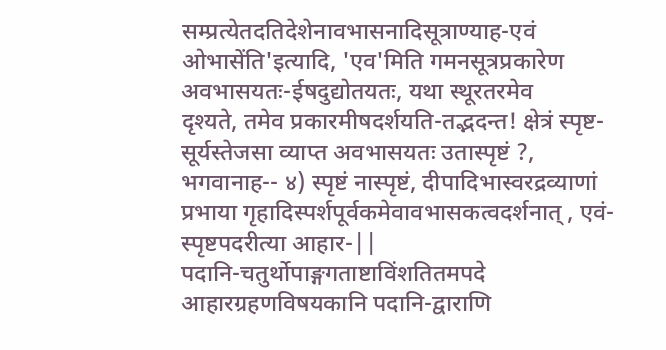सम्प्रत्येतदतिदेशेनावभासनादिसूत्राण्याह-एवं ओभासेंति'इत्यादि, 'एव'मिति गमनसूत्रप्रकारेण अवभासयतः-ईषदुद्योतयतः, यथा स्थूरतरमेव
दृश्यते, तमेव प्रकारमीषदर्शयति-तद्भदन्त! क्षेत्रं स्पृष्ट-सूर्यस्तेजसा व्याप्त अवभासयतः उतास्पृष्टं ?, भगवानाह-- ४) स्पृष्टं नास्पृष्टं, दीपादिभास्वरद्रव्याणां प्रभाया गृहादिस्पर्शपूर्वकमेवावभासकत्वदर्शनात् , एवं-स्पृष्टपदरीत्या आहार-||
पदानि-चतुर्थोपाङ्गगताष्टाविंशतितमपदे आहारग्रहणविषयकानि पदानि-द्वाराणि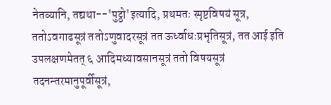नेतव्यानि, तद्यथा--'पुट्ठो'इत्यादि, प्रथमतः स्पृष्टविषयं सूत्र, ततोऽवगाढसूत्रं ततोऽणुवादरसूत्रं तत ऊर्ध्वाधःप्रभृतिसूत्रं, तत आई इति उपलक्षणमेतत् ६ आदिमध्यावसानसूत्रं ततो विषयसूत्रं तदनन्तरमानुपूर्वीसूत्रं,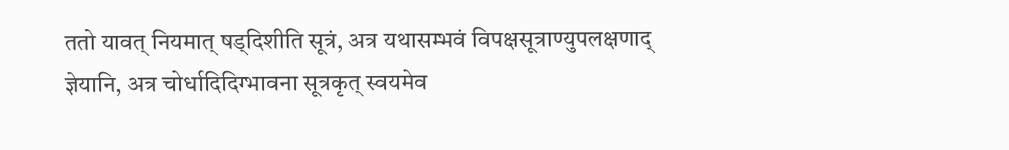ततो यावत् नियमात् षड्दिशीति सूत्रं, अत्र यथासम्भवं विपक्षसूत्राण्युपलक्षणाद् ज्ञेयानि, अत्र चोर्धादिदिग्भावना सूत्रकृत् स्वयमेव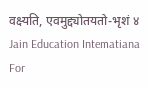वक्ष्यति, एवमुद्द्योतयतो-भृशं ४
Jain Education Intematiana
For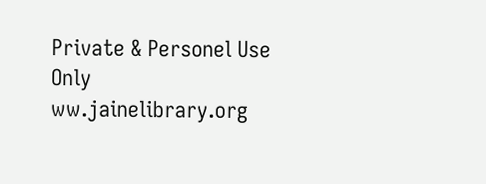Private & Personel Use Only
ww.jainelibrary.org